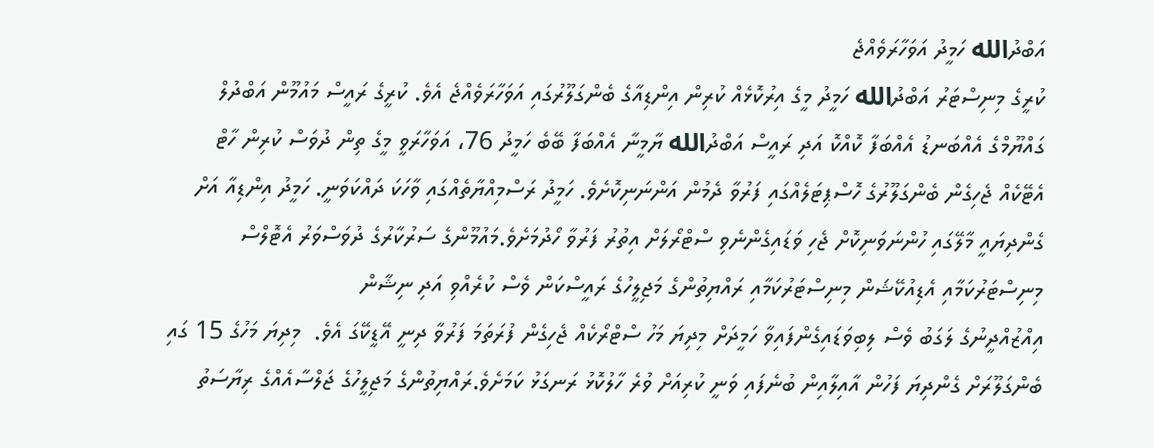އަބްދުالله ހަމީދު އަވަހާރަވެއްޖެ
ކުރީގެ މިނިސްޓަރު އަބްދުالله ހަމީދު މީގެ އިރުކޮޅެއް ކުރިން އިންޑިއާގެ ބެންގަލޫރުގައި އަވަހާރަވެއްޖެ އެވެ. ކުރީގެ ރައީސް މައުމޫން އަބްދުލް ގައްޔޫމްގެ އެއްބަނޑު އެއްބަފާ ކޮއްކޮ އަދި ރައީސް އަބްދުالله ޔާމީނާ އެއްބަފާ ބޭބެ ހަމީދު 76، އަވަހާރަވީ މީގެ ތިން ދުވަސް ކުރިން ހާޓް އެޓޭކެއް ޖެހިގެން ބެންގަލޫރުގެ ހޮސްޕިޓަލެއްގައި ފަރުވާ ދެމުން އަންނަނިކޮށެވެ. ހަމީދު ރަސްމިއްޔާތެއްގައި ވާހަކަ ދައްކަވަނީ. ހަމީދު އިންޑިއާ އަށް ގެންދިޔައީ މާލޭގައި ހުންނަވަނިކޮށް ޖެހި ވަޑައިގެންނެވި ސްޓްރޯލަށް އިތުރު ފަރުވާ ހޯދުމަށެވެ.މައުމޫންގެ ސަރުކާރުގެ ދުވަސްވަރު އެޓޮލްސް މިނިސްޓަރުކަމާއި އެޑިއުކޭޝަން މިނިސްޓަރުކަމާއި ރައްޔިތުންގެ މަޖިލީހުގެ ރައީސްކަން ވެސް ކުރެއްވި އަދި ނިޝާން
އިއްޒުއްދީނުގެ ލަގަބު ވެސް ލިބިވަޑައިގެންފައިވާ ހަމީދަށް މިދިޔަ މަހު ސްޓްރޯކެއް ޖެހިގެން ފުރަތަމަ ފަރުވާ ދިނީ އޭޑީކޭގަ އެވެ.  މިދިޔަ މަހުގެ 15 ގައި ބެންގަލޫރަށް ގެންދިޔަ ފަހުން އާއިލާއިން ބުނެފައި ވަނީ ކުރިއަށް ވުރެ ހާލުކޮޅު ރަނގަޅު ކަމަށެވެ.ރައްޔިތުންގެ މަޖިލީހުގެ ޖަލްސާއެއްގެ ރިޔާސަތު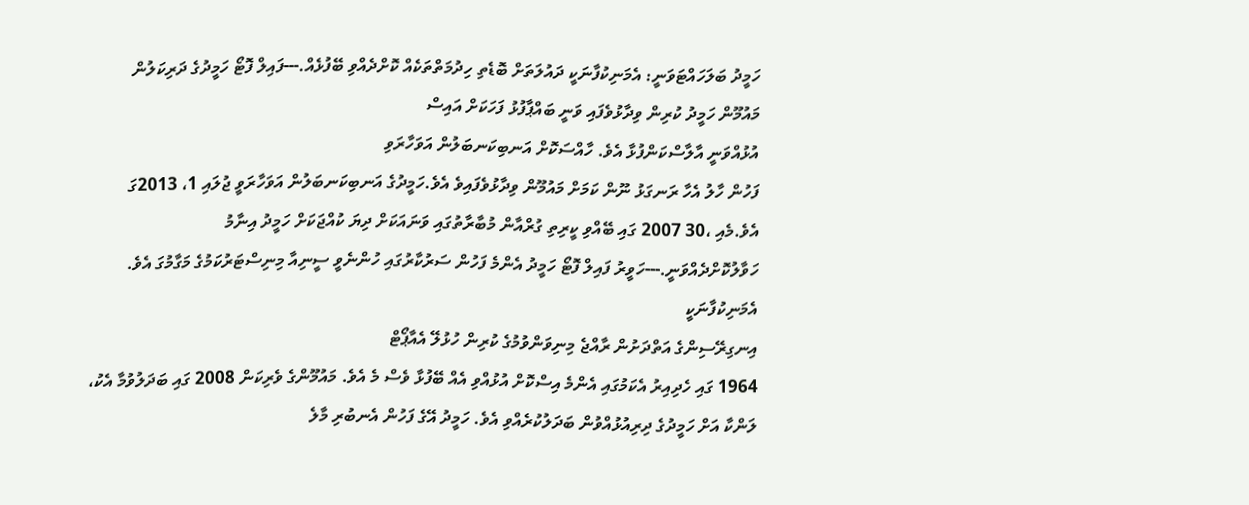ހަމީދު ބަލަހައްޓަވަނީ: އެމަނިކުފާނަކީ ދައުލަތަށް ބޮޑެތި ހިދުމަތްތަކެއް ކޮށްދެއްވި ބޭފުޅެއް.---ފައިލް ފޮޓޯ ހަމީދުގެ ދަރިކަލުން މައުމޫން ހަމީދު ކުރިން ވިދާޅުވެފައި ވަނީ ބައްޕާފުޅު ފަހަކަށް އައިސް
އުޅުއްވަނީ އާލާސްކަންފުޅާ އެވެ. ހާއްސަކޮށް އަނބިކަނބަލުން އަވަހާރަވި
ފަހުން ހާލު އެހާ ރަނގަޅު ނޫން ކަމަށް މައުމޫން ވިދާޅުވެފައިވެ އެވެ.ހަމީދުގެ އަނބިކަނބަލުން އަވަހާރަވީ ޖުލައި 1، 2013ގަ އެވެ.މެއި ،30 2007 ގައި ބޭއްވި ކީރިތި ގުރްއާން މުބާރާތުގައި ވަނައަކަށް ދިޔަ ކުއްޖަކަށް ހަމީދު އިނާމު ހަވާލުކޮށްދެއްވަނީ.---ހަވީރު ފައިލް ފޮޓޯ ހަމީދު އެންމެ ފަހުން ސަރުކާރުގައި ހުންނެވީ ސީނިއާ މިނިސްޓަރުކަމުގެ މަގާމުގަ އެވެ. އެމަނިކުފާނަކީ
އިނގިރޭސިންގެ އަތްދަށުން ރާއްޖެ މިނިވަންވުމުގެ ކުރިން ހުޅުލޭ އެއާޕޯޓް
1964 ގައި ހެދިއިރު އެކަމުގައި އެންމެ އިސްކޮށް އުޅުއްވި އެއް ބޭފުޅާ ވެސް މެ އެވެ. މައުމޫންގެ ވެރިކަން 2008 ގައި ބަދަލުވުމާ އެކު، ލަންކާ އަށް ހަމީދުގެ ދިރިއުޅުއްވުން ބަދަލުކުރެއްވި އެވެ. ހަމީދު އޭގެ ފަހުން އެނބުރި މާލެ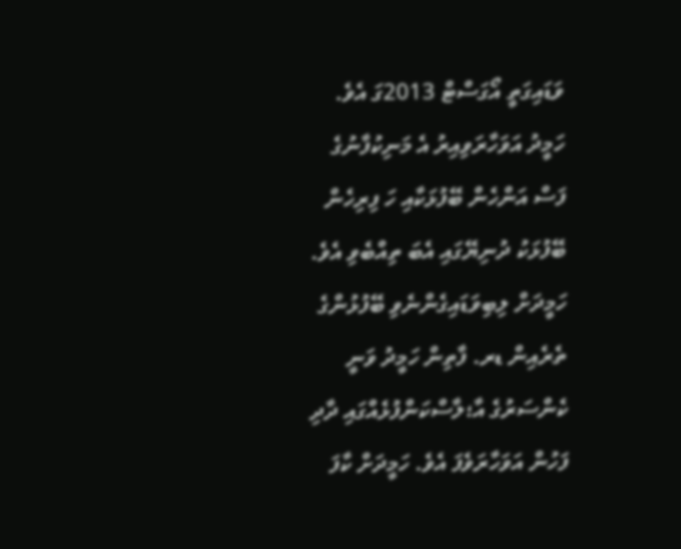ވަޑައިގަތީ އޯގަސްޓް 2013ގަ އެވެ.
ހަމީދު އަވަހާރަވިއިރު އެ މަނިކުފާނުގެ ފަސް އަންހެން ބޭފުޅަކާއި ހަ ފިރިހެން ބޭފުޅަކު ދުނިޔޭގައި އެބަ ތިއްބެވި އެވެ. ހަމީދަށް ލިބިވަޑައިގެންނެވި ބޭފުޅުންގެ ތެރެއިން ޑރ. ފާތިން ހަމީދު ވަނީ ކެންސަރުގެ އާ؛ލާސްކަންފުޅެއްގައި ދާދި ފަހުން އަވަހާރަވެފަ އެވެ. ހަމީދަށް ކާފަ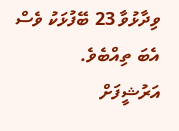ވިދާޅުވާ 23 ބޭފުޅަކު ވެސް އެބަ ތިއްބެވެ.
އަރުޝީފަށް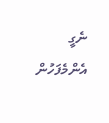ނެގީ
އެންމެފަހުން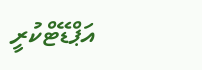އަޕްޑޭޓްކުރީ